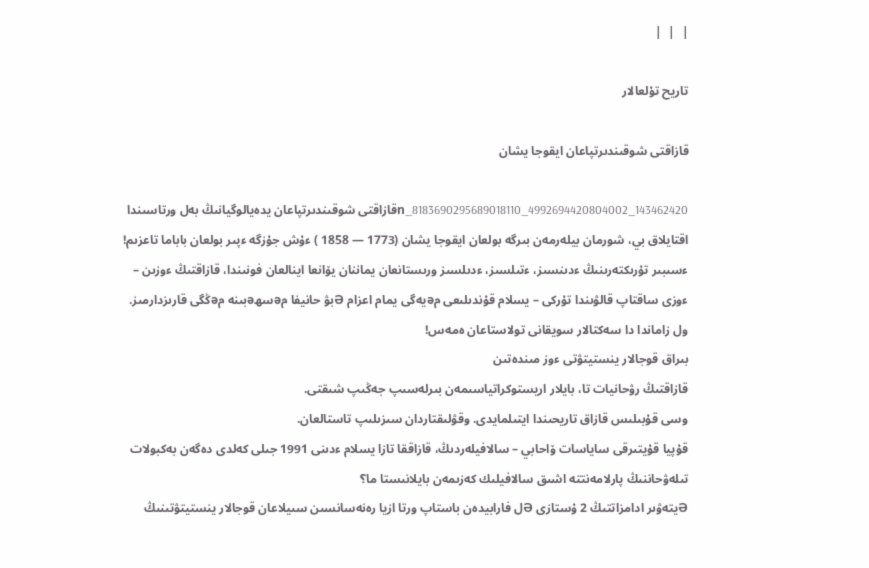|  |  |

تاريح تۇلعالار

قازاقتى شوقىندىرتپاعان ايقوجا يشان

143462420_4992694420804002_8183690295689018110_nقازاقتى شوقىندىرتپاعان يدەيالوگيانىڭ بەل ورتاسىندا اقتايلاق بي، شورمان بيلەرمەن بىرگە بولعان ايقوجا يشان (1773 — 1858 ) ءۇش جۇزگە ءپىر بولعان باباما تاعزىم!
ءسىبىر تۇرىكتەرىنىڭ ءدىنسىز، ءتىلسىز، ءدىلسىز ورىستانعان يماننان يۆانعا اينالعان فونىندا، قازاقتىڭ ءوزىن – ءوزى ساقتاپ قالۋىندا تۇركى – يسلام قۇندىلىعى مəيەگى يمام اعزام Əبۋ حانيفا مəسھəبىنە مəڭگى قارىزدارمىز.
ول زاماندا دا سەكتالار سويقانى تولاستاعان ەمەس!
بىراق قوجالار ينستيتۋتى ءوز مىندەتىن
قازاقتىڭ رۋحانيات تا، بايلار اريستوكراتياسىمەن بىرلەسىپ جەڭىپ شىقتى.
وسى قۇبىلىس قازاق تاريحىندا ايتىلمايدى. وقۋلىقتاردان سىزىلىپ تاستالعان.
قۇپيا قۇيتىرقى ساياسات ۆاحابي – سالافيلەردىڭ، قازاققا تازا يسلام ءدىنى 1991 جىلى كەلدى دەگەن بەكبولات تىلەۋحاننىڭ پارلامەنتتە اشىق سالافيلىك كەزىمەن بايلانىستا ما؟
Əيتەۋىر ادامزاتتىڭ 2 ۇستازى Əل فارابيدەن باستاپ ورتا ازيا رەنەسانسىن سىيلاعان قوجالار ينستيتۋتىنىڭ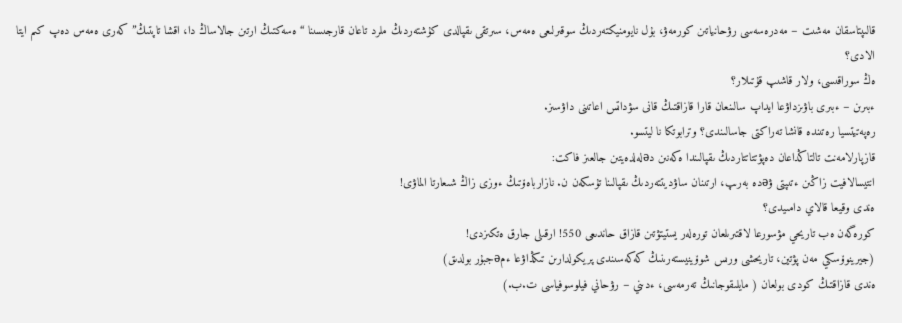قالىپتاسقان مەشىت – مەدرەسەسى رۋحانياتىن كورمەۋ، بۇل نايومنيكتەردىڭ سوقىرلىعى ەمەس، سىرتقى ىقپالدى كۇشتەردىڭ ملرد تاعان قارجىسىنا “ەسەكتىڭ ارتىن جالاساڭ دا، اقشا تاپتىڭ” كەرى ەمەس دەپ كىم ايتا الادى؟
ەڭ سوراقىسى، ولار قاشىپ قۇتىلار؟
ءبىرىن – ءبىرى باۋىزداۋعا ايداپ سالىنعان قارا قازاقتىڭ قانى سۋداتس اعاتىنى داۋسىز.
رەپەتيتسيا رەتىندە قانشا تەراكتى جاسالىندى؟ وترابوتكا نا ليتسو.
قازپارلامەنت تالتاڭداعان دەپۋتتاتتاردىڭ ىقپالىندا ەكەنىن دəلەلدەيتىن جالعىز فاكت:
انتيسالافيت زاڭىن ءتىپتى ۋəدە بەرىپ، ارتىنان ساۋديتتەردىڭ ىقپالىنا تۇسكەن ن. نازارباەۆتىڭ ءوزى زاڭ شىعارتا الماۋى!
ەندى وقيعا قالاي دامىيدى؟
كورەگەن ەب تاريحي مۋسورعا لاقتىرىلعان تورەلەر يستيتۋتىن قازاق حاندىعى 550! ارقىلى جارق ەتكىزدى!
(جيرينوۆسكي مەن پۋتين، تاريحشى ورىس شوۆينيستەرىنىڭ كەكەسىندى پريكولدارىن تىڭداۋعا ءمəجبۇر بولدىق)
ەندى قازاقتىڭ كودى بولعان ( مايلىقوجانىڭ تەرمەسى، ءدىني – رۋحاني فيلوسوفياسى ت.ب.)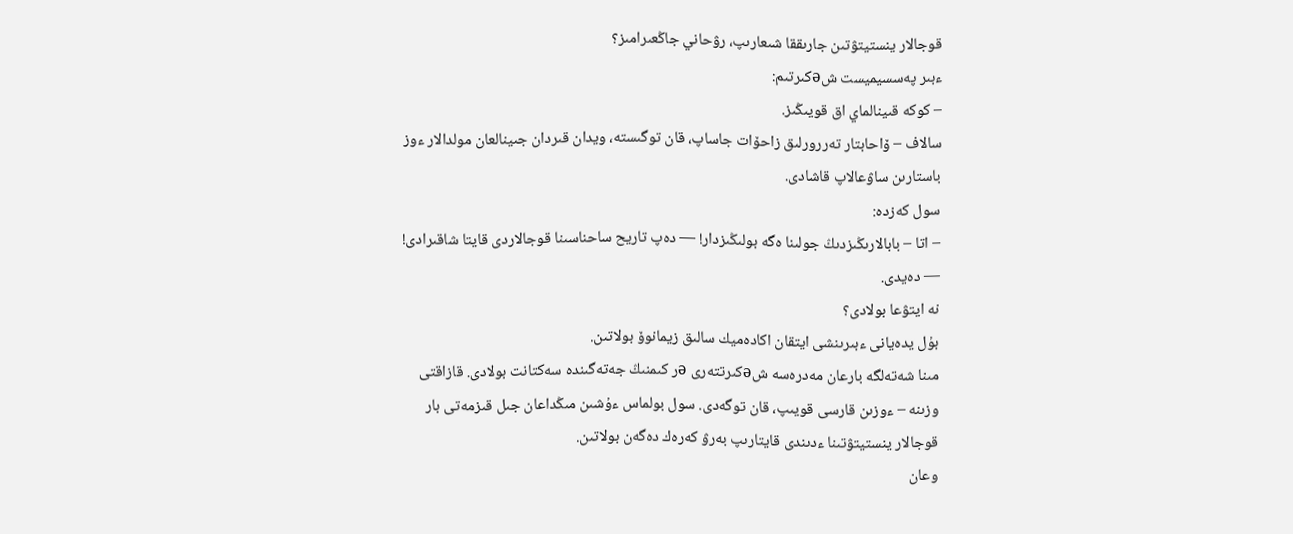قوجالار ينستيتۋتىن جارىققا شىعارىپ، رۋحاني جاڭعىرامىز؟
ءبىر پەسسيميست شəكىرتىم:
– كوكە قىينالماي اق قويىڭىز.
سالاف – ۆاحابتار تەررورلىق زاحۆات جاساپ، قان توگىستە، ويدان قىردان جىينالعان مولدالار ءوز باستارىن ساۋعالاپ قاشادى.
سول كەزدە:
– اتا – بابالارىڭىزدىڭ جولىنا ەگە بولىڭىزدار! — دەپ تاريح ساحناسىنا قوجالاردى قايتا شاقىرادى! — دەيدى.
نە ايتۋعا بولادى؟
بۇل يدەيانى ءبىرىنشى ايتقان اكادەميك سالىق زيمانوۆ بولاتىن.
مىنا شەتەلگە بارعان مەدرەسە شəكىرتتەرى əر كىمنىڭ جەتەگىندە سەكتانت بولادى. قازاقتى وزىنە – ءوزىن قارسى قويىپ، قان توگەدى. سول بولماس ءۇشىن مىڭداعان جىل قىزمەتى بار قوجالار ينستيتۋتىنا ءدىندى قايتارىپ بەرۋ كەرەك دەگەن بولاتىن.
وعان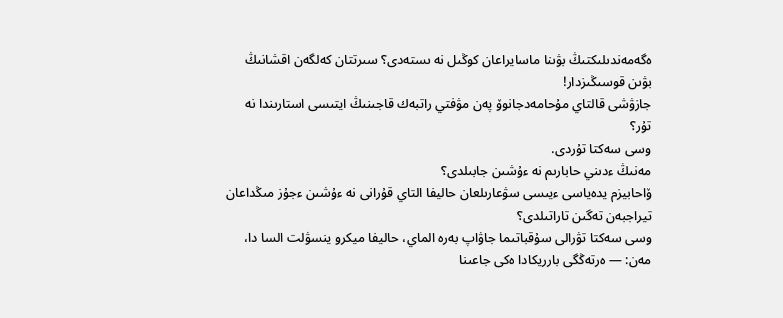ەگەمەندىلىكتىڭ بۋىنا ماسايراعان كوڭىل نە ىستەدى؟ سىرتتان كەلگەن اقشانىڭ بۋىن قوسىڭىزدار!
جازۋشى قالتاي مۇحامەدجانوۆ پەن مۋفتي راتبەك قاجىنىڭ ايتىسى استارىندا نە تۇر؟
وسى سەكتا تۇردى.
مەنىڭ ءدىني حابارىم نە ءۇشىن جابىلدى؟
ۆاحابيزم يدەياسى ءيىسى سۋعارىلعان حاليفا التاي قۇرانى نە ءۇشىن ءجۇز مىڭداعان تيراجبەن تەگىن تاراتىلدى؟
وسى سەكتا تۋرالى سۇقباتىما جاۋاپ بەرە الماي، حاليفا ميكرو ينسۋلت السا دا، مەن: — ەرتەڭگى بارريكادا ەكى جاعىنا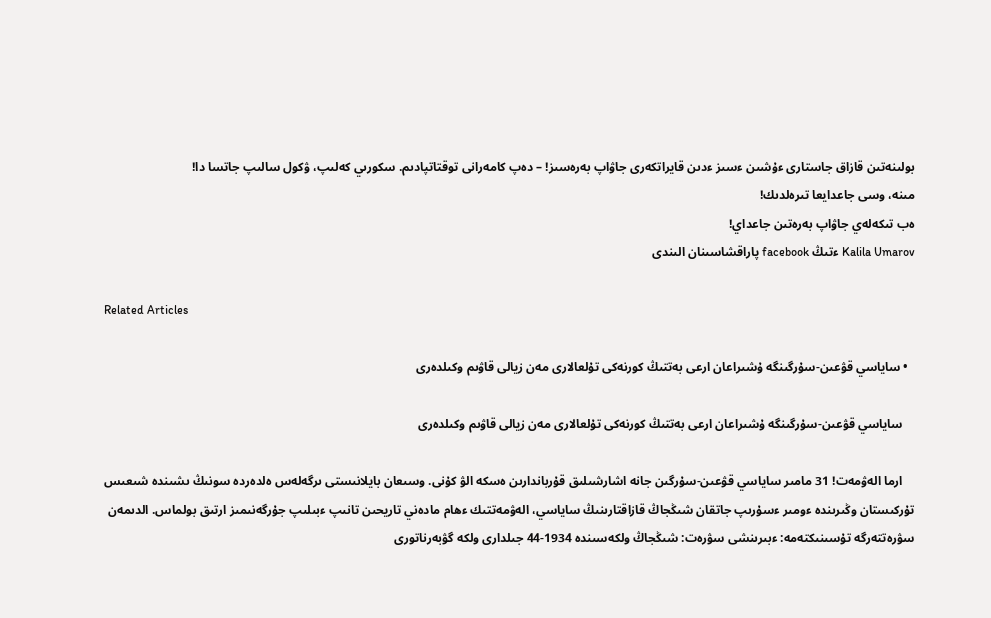بولىنەتىن قازاق جاستارى ءۇشىن ءسىز ءدىن قايراتكەرى جاۋاپ بەرەسىز! – دەپ كامەرانى توقتاتپادىم. سكورىي كەلىپ، ۋكول سالىپ جاتسا دا!
مىنە، وسى جاعدايعا تىرەلدىك!
ەب تىكەلەي جاۋاپ بەرەتىن جاعداي!
Kalila Umarov ءتىڭ facebook پاراقشاسىنان الىندى

Related Articles

  • ساياسي قۋعىن-سۇرگىنگە ۇشىراعان ارعى بەتتىڭ كورنەكى تۇلعالارى مەن زيالى قاۋىم وكىلدەرى

    ساياسي قۋعىن-سۇرگىنگە ۇشىراعان ارعى بەتتىڭ كورنەكى تۇلعالارى مەن زيالى قاۋىم وكىلدەرى

    ارما الەۋمەت! 31 مامىر ساياسي قۋعىن-سۇرگىن جانە اشارشىلىق قۇرباندارىن ەسكە الۋ كۇنى. وسىعان بايلانىستى ىرگەلەس ەلدەردە سونىڭ ىشىندە شىعىس تۇركىستان وڭىرىندە ءومىر ءسۇرىپ جاتقان شىڭجاڭ قازاقتارىنىڭ ساياسي، الەۋمەتتىك ءھام مادەني تاريحىن تانىپ ءبىلىپ جۇرگەنىمىز ارتىق بولماس. الدىمەن سۋرەتتەرگە تۇسىنىكتەمە: ءبىرىنشى سۋرەت: شىڭجاڭ ولكەسىندە 1934-44 جىلدارى ولكە گۋبەرناتورى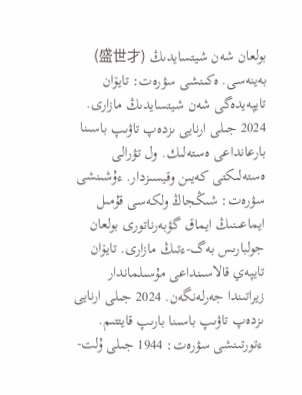بولعان شەن شيتسايدىڭ (盛世才) بەينەسى. ەكىنشى سۋرەت: تايۆان تايپەيدەگى شەن شيتسايدىڭ مازارى. 2024 جىلى ارنايى ىزدەپ تاۋىپ باسىنا بارعانداعى ەستەلىك. ول تۋرالى ەستەلىكتى كەيىن وقيسىزدار. ءۇشىنشى سۋرەت: شىڭجاڭ ولكەسى قۇمىل ايماعىنىڭ ايماق گۋبەرناتورى بولعان جولبارىس بەگ-ءتىڭ مازارى. تايۆان تايپەي قالاسىنداعى مۇسىلماندار زيراتىندا جەرلەنگەن. 2024 جىلى ارنايى ىزدەپ تاۋىپ باسىنا بارىپ قايتتىم. ءتورتىنشى سۋرەت: 1944 جىلى ۇلت-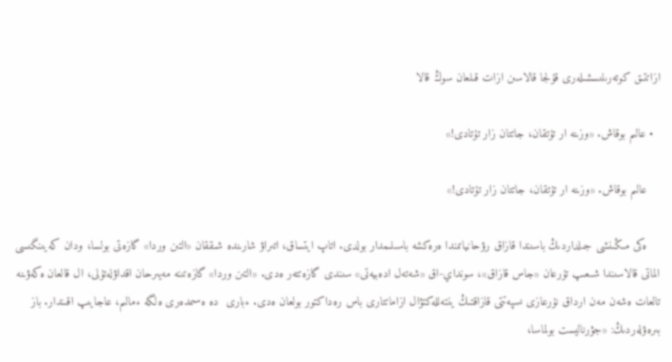ازاتتىق كوتەرىلىسشىلەرى قۇلجا قالاسىن ازات قىلعان سوڭ قالا

  • عالىم بوقاش. «وزىنە ار تۇتقان، جاتتان زار تۇتادى!»

    عالىم بوقاش. «وزىنە ار تۇتقان، جاتتان زار تۇتادى!»

    ەكى مىڭىنشى جىلداردىڭ باسىندا قازاق رۋحانياتىندا ەرەكشە باسىلىمدار بولدى. اتاپ ايتساق، اتىراۋ شارىندە شىققان «التىن وردا» گازەتى بولسا، ودان كەيىنگىسى الماتى قالاسىندا شىعىپ تۇرعان «جاس قازاق»، سونداي-اق «شەتەل ادەبيەتى» سىندى گازەتتەر ەدى. «التىن وردا» گازەتىنە مەيىرحان اقداۋلەتۇلى، ال قالعان ەكەۋىنە تالعات ەشەن مەن ارداق نۇرعازى ىسپەتتى قازاقتىڭ ينتەللەكتۋال ازاماتتارى باس رەداكتور بولعان ەدى. ءبارى  دە ەسىمدەرى ەلگە ءمالىم، عاجايىپ اقىندار. باز بىرەۋلەردىڭ: «جۋرناليست بولماسا،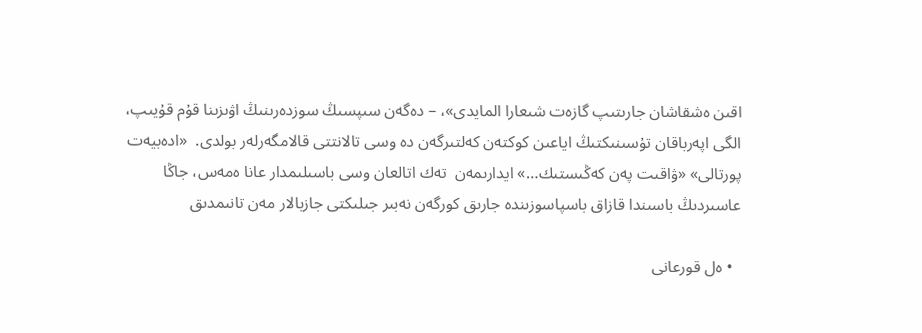اقىن ەشقاشان جارىتىپ گازەت شىعارا المايدى»، – دەگەن سىپسىڭ سوزدەرىنىڭ اۋىزىنا قۇم قۇيىپ، الگى اپەرباقان تۇسىنىكتىڭ اياعىن كوكتەن كەلتىرگەن دە وسى تالانتتى قالامگەرلەر بولدى.  «ادەبيەت پورتالى» «ۋاقىت پەن كەڭىستىك…» ايدارىمەن  تەك اتالعان وسى باسىلىمدار عانا ەمەس، جاڭا عاسىردىڭ باسىندا قازاق باسپاسوزىندە جارىق كورگەن نەبىر جىلىكتى جازبالار مەن تانىمدىق

  • ەل قورعانى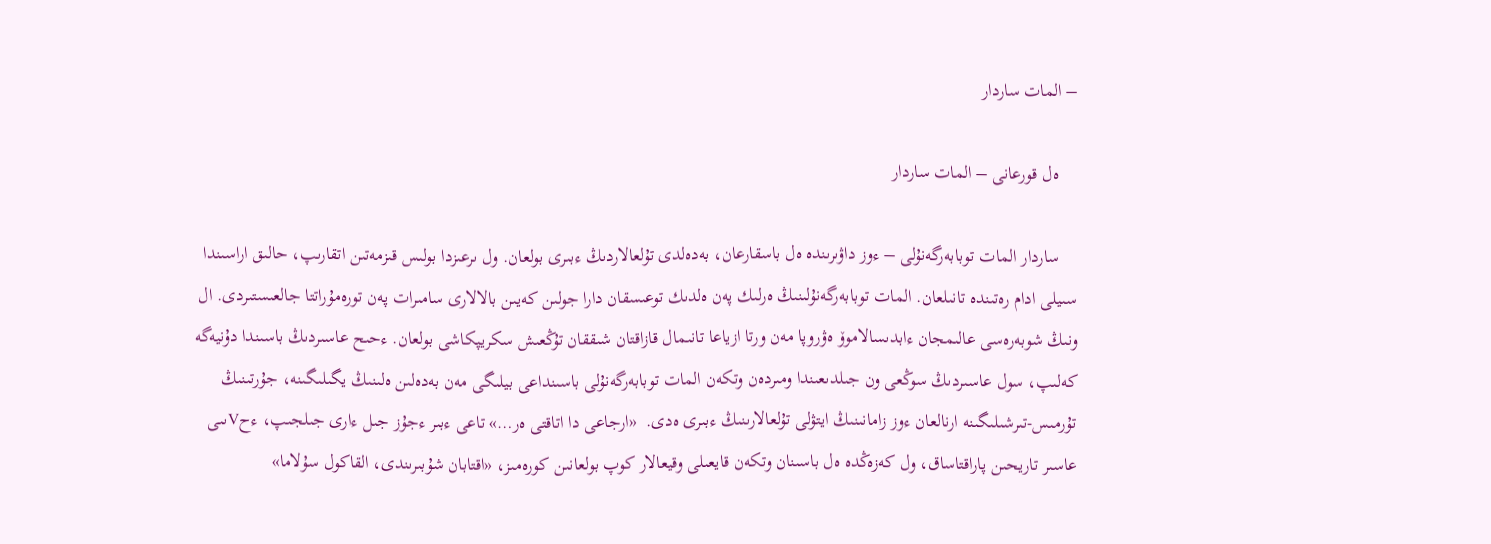– المات ساردار

    ەل قورعانى – المات ساردار

    ساردار المات توبابەرگەنۇلى – ءوز داۋىرىندە ەل باسقارعان، بەدەلدى تۇلعالاردىڭ ءبىرى بولعان. ول ىرعىزدا بولىس قىزمەتىن اتقارىپ، حالىق اراسىندا سىيلى ادام رەتىندە تانىلعان. المات توبابەرگەنۇلىنىڭ ەرلىك پەن ەلدىك توعىسقان دارا جولىن كەيىن بالالارى سامىرات پەن تورەمۇراتتا جالعىستىردى. ال ونىڭ شوبەرەسى عالىمجان ءابدىسالاموۆ ەۋروپا مەن ورتا ازياعا تانىمال قازاقتان شىققان تۇڭعىش سكريپكاشى بولعان. ءحىح عاسىردىڭ باسىندا دۇنيەگە كەلىپ، سول عاسىردىڭ سوڭعى ون جىلدىعىندا ومىردەن وتكەن المات توبابەرگەنۇلى باسىنداعى بيلىگى مەن بەدەلىن ەلىنىڭ يگىلىگىنە، جۇرتىنىڭ تۇرمىس-تىرشىلىگىنە ارنالعان ءوز زامانىنىڭ ايتۋلى تۇلعالارىنىڭ ءبىرى ەدى.  «ارجاعى دا اتاقتى ەر…» تاعى ءبىر ءجۇز جىل ءارى جىلجىپ، ءحVىىى عاسىر تاريحىن پاراقتاساق، ول كەزەڭدە ەل باسىنان وتكەن قايعىلى وقيعالار كوپ بولعانىن كورەمىز، «اقتابان شۇبىرىندى، القاكول سۇلاما»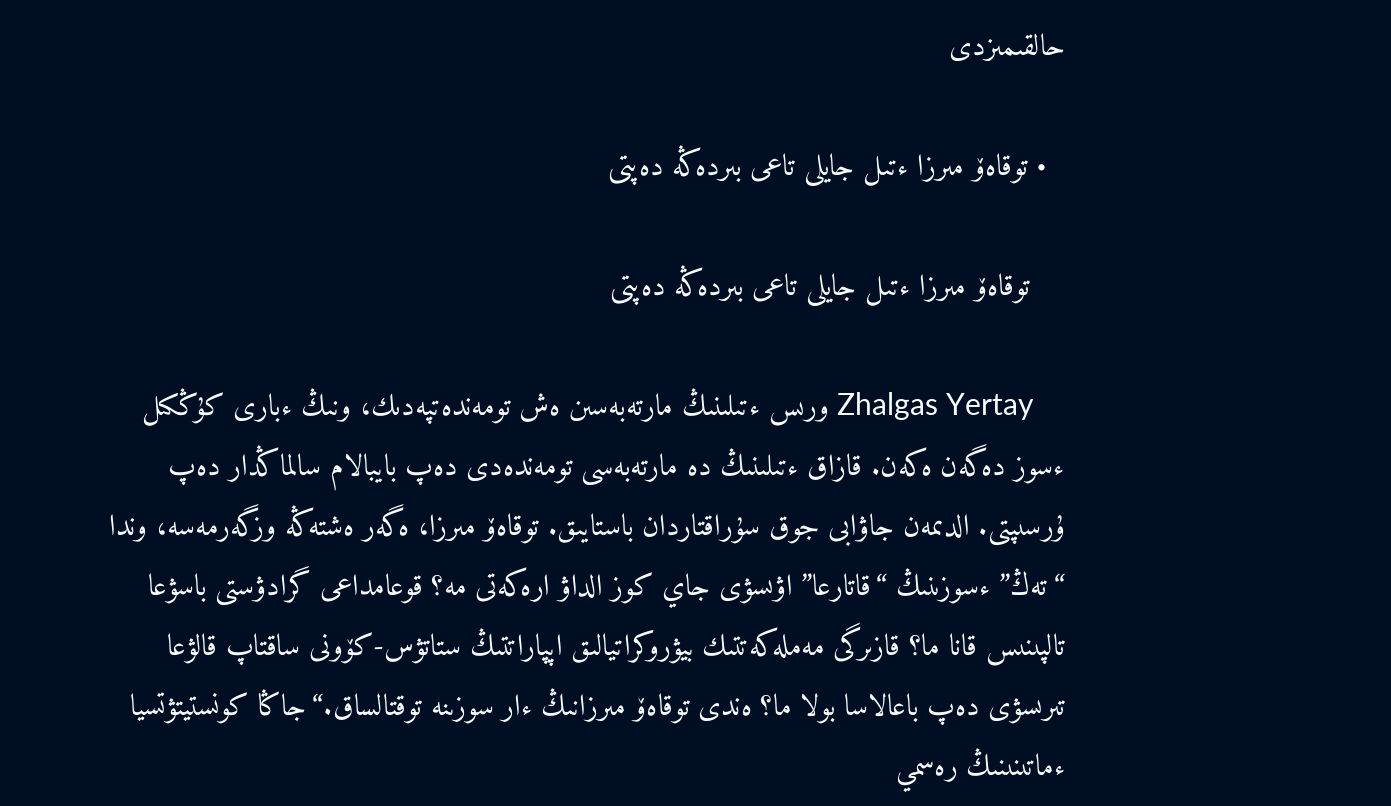حالقىمىزدى

  • توقاەۆ مىرزا ءتىل جايلى تاعى بىردەڭە دەپتى

    توقاەۆ مىرزا ءتىل جايلى تاعى بىردەڭە دەپتى

    Zhalgas Yertay ورىس ءتىلىنىڭ مارتەبەسىن ەش تومەندەتپەدىك، ونىڭ ءبارى كۇڭكىل ءسوز دەگەن ەكەن. قازاق ءتىلىنىڭ دە مارتەبەسى تومەندەدى دەپ بايبالام سالماڭدار دەپ ۇرسىپتى. الدىمەن جاۋابى جوق سۇراقتاردان باستايىق. توقاەۆ مىرزا، ەگەر ەشتەڭە وزگەرمەسە، وندا “تەڭ” ءسوزىنىڭ “قاتارعا” اۋىسۋى جاي كوز الداۋ ارەكەتى مە؟ قوعامداعى گرادۋستى باسۋعا تالپىنىس قانا ما؟ قازىرگى مەملەكەتتىك بيۋروكراتيالىق اپپاراتتىڭ ستاتۋس-كۆونى ساقتاپ قالۋعا تىرىسۋى دەپ باعالاسا بولا ما؟ ەندى توقاەۆ مىرزانىڭ ءار سوزىنە توقتالساق.“جاڭا كونستيتۋتسيا ءماتىنىنىڭ رەسمي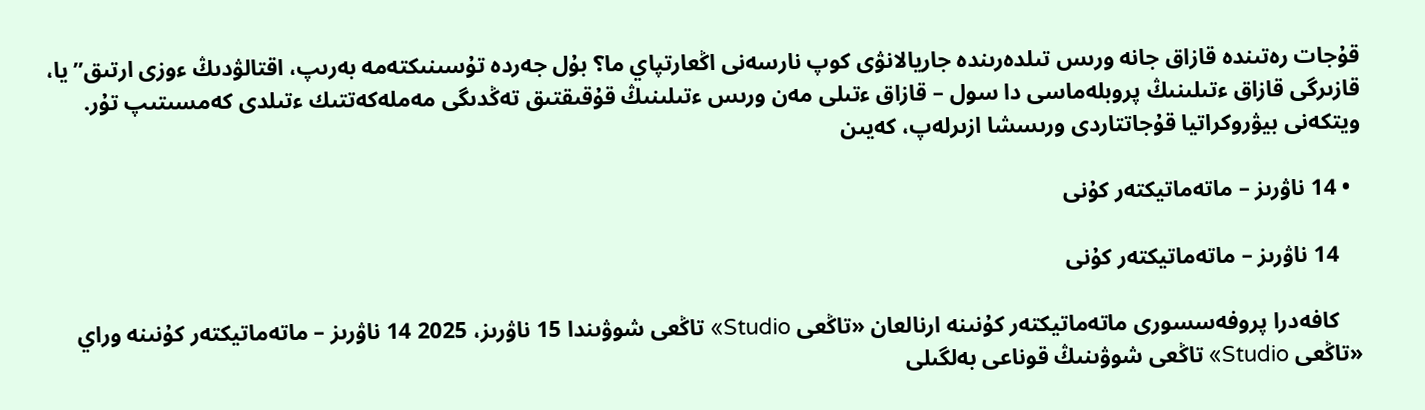قۇجات رەتىندە قازاق جانە ورىس تىلدەرىندە جاريالانۋى كوپ نارسەنى اڭعارتپاي ما؟ بۇل جەردە تۇسىنىكتەمە بەرىپ، اقتالۋدىڭ ءوزى ارتىق”يا، قازىرگى قازاق ءتىلىنىڭ پروبلەماسى دا سول – قازاق ءتىلى مەن ورىس ءتىلىنىڭ قۇقىقتىق تەڭدىگى مەملەكەتتىك ءتىلدى كەمسىتىپ تۇر. ويتكەنى بيۋروكراتيا قۇجاتتاردى ورىسشا ازىرلەپ، كەيىن

  • 14 ناۋرىز – ماتەماتيكتەر كۇنى

    14 ناۋرىز – ماتەماتيكتەر كۇنى

    كافەدرا پروفەسسورى ماتەماتيكتەر كۇنىنە ارنالعان «تاڭعى Studio» تاڭعى شوۋىندا 15 ناۋرىز، 2025 14 ناۋرىز – ماتەماتيكتەر كۇنىنە وراي «تاڭعى Studio» تاڭعى شوۋىنىڭ قوناعى بەلگىلى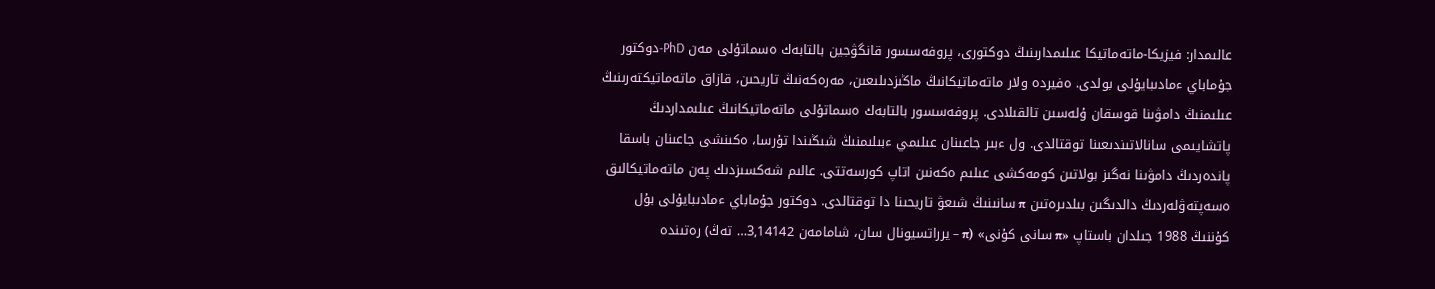عالىمدار: فيزيكا-ماتەماتيكا عىلىمدارىنىڭ دوكتورى، پروفەسسور قانگۋجين بالتابەك ەسماتۇلى مەن PhD-دوكتور جۇماباي ءمادىبايۇلى بولدى. ەفيردە ولار ماتەماتيكانىڭ ماڭىزدىلىعىن، مەرەكەنىڭ تاريحىن، قازاق ماتەماتيكتەرىنىڭ عىلىمنىڭ دامۋىنا قوسقان ۇلەسىن تالقىلادى. پروفەسسور بالتابەك ەسماتۇلى ماتەماتيكانىڭ عىلىمداردىڭ پاتشايىمى سانالاتىندىعىنا توقتالدى. ول ءبىر جاعىنان عىلىمي ءبىلىمنىڭ شىڭىندا تۇرسا، ەكىنشى جاعىنان باسقا پاندەردىڭ دامۋىنا نەگىز بولاتىن كومەكشى عىلىم ەكەنىن اتاپ كورسەتتى. عالىم شەكسىزدىك پەن ماتەماتيكالىق ەسەپتەۋلەردىڭ دالدىگىن بىلدىرەتىن π سانىنىڭ شىعۋ تاريحىنا دا توقتالدى. دوكتور جۇماباي ءمادىبايۇلى بۇل كۇننىڭ 1988 جىلدان باستاپ «π سانى كۇنى» (π – يرراتسيونال سان، شامامەن 3,14142… تەڭ) رەتىندە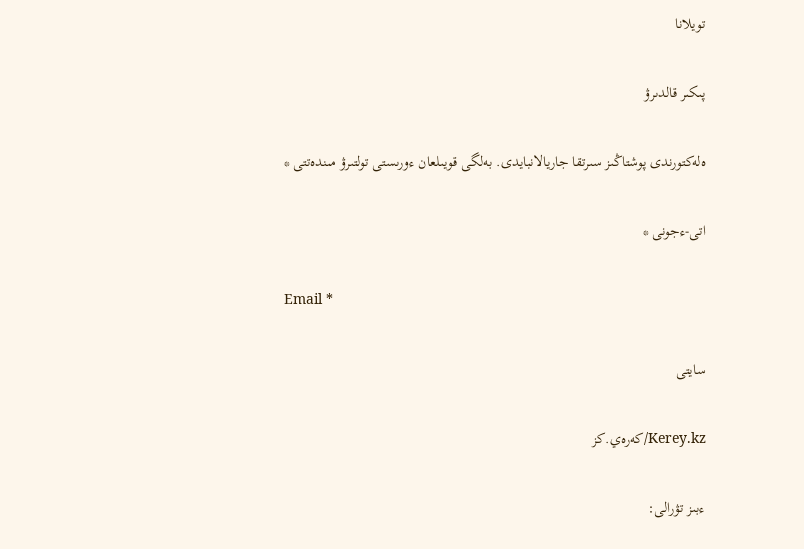تويلانا

پىكىر قالدىرۋ

ەلەكتورندى پوشتاڭىز سىرتقا جاريالانبايدى. بەلگى قويىلعان ءورىستى تولتىرۋ مىندەتتى *

اتى-ءجونى *

Email *

سايتى

Kerey.kz/كەرەي.كز

ءبىز تۋرالى: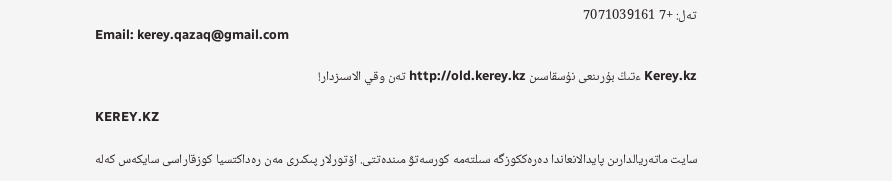تەل: +7 7071039161
Email: kerey.qazaq@gmail.com

Kerey.kz ءتىڭ بۇرىنعى نۇسقاسىن http://old.kerey.kz تەن وقي الاسىزدار!

KEREY.KZ

سايت ماتەريالدارىن پايدالانعاندا دەرەككوزگە سىلتەمە كورسەتۋ مىندەتتى. اۆتورلار پىكىرى مەن رەداكتسيا كوزقاراسى سايكەس كەلە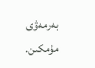بەرمەۋى مۇمكىن.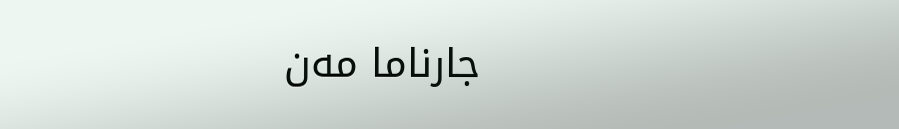جارناما مەن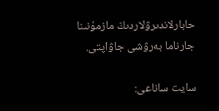حابارلاندىرۋلاردىڭ مازمۇنىنا جارناما بەرۋشى جاۋاپتى.

سايت ساناعى: